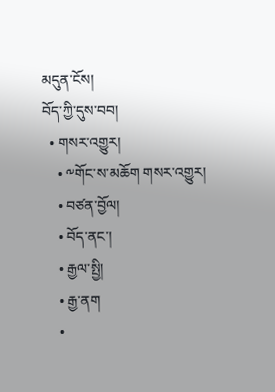མདུན་ངོས།
བོད་ཀྱི་དུས་བབ།
  • གསར་འགྱུར།
    • ༸གོང་ས་མཆོག གསར་འགྱུར།
    • བཙན་བྱོལ།
    • བོད་ནང་།
    • རྒྱལ་སྤྱི།
    • རྒྱ་ནག
    •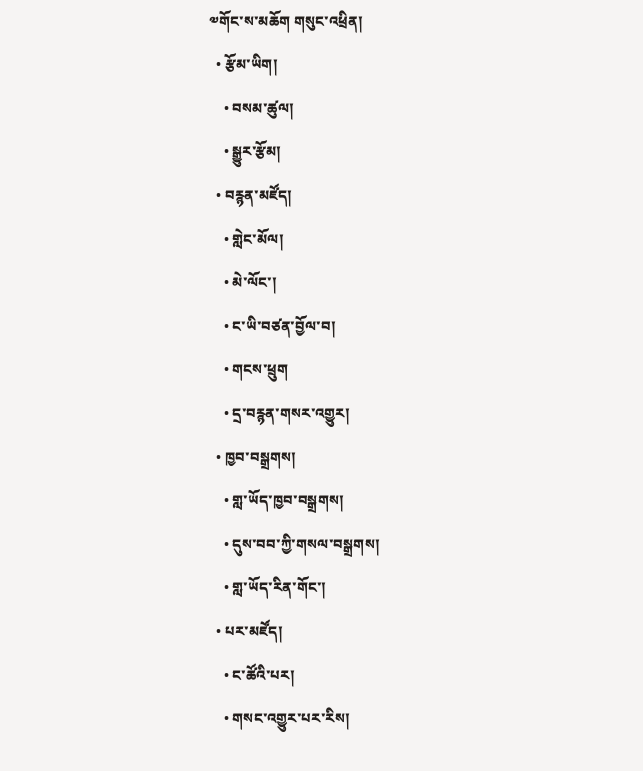༧གོང་ས་མཆོག གསུང་འཕྲིན།
  • རྩོམ་ཡིག།
    • བསམ་ཚུལ།
    • སྒྱུར་རྩོམ།
  • བརྙན་མཛོད།
    • གླེང་མོལ།
    • མེ་ལོང་།
    • ང་ཡི་བཙན་བྱོལ་བ།
    • གངས་ཕྲུག
    • དྲ་བརྙན་གསར་འགྱུར།
  • ཁྱབ་བསྒྲགས།
    • གླ་ཡོད་ཁྱབ་བསྒྲགས།
    • དུས་བབ་ཀྱི་གསལ་བསྒྲགས།
    • གླ་ཡོད་རིན་གོང་།
  • པར་མཛོད།
    • ང་ཚོའི་པར།
    • གསང་འགྱུར་པར་རིས།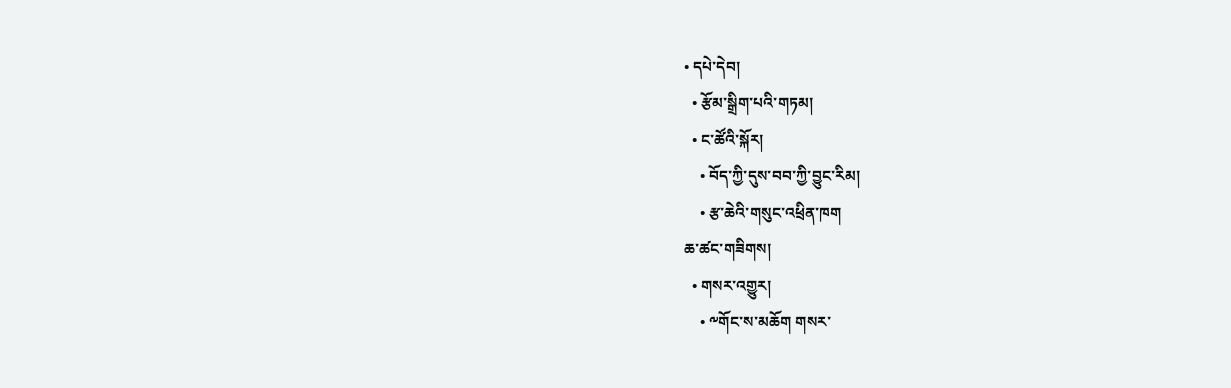• དཔེ་དེབ།
  • རྩོམ་སྒྲིག་པའི་གཏམ།
  • ང་ཚོའི་སྐོར།
    • བོད་ཀྱི་དུས་བབ་ཀྱི་བྱུང་རིམ།
    • རྩ་ཆེའི་གསུང་འཕྲིན་ཁག
ཆ་ཚང་གཟིགས།
  • གསར་འགྱུར།
    • ༸གོང་ས་མཆོག གསར་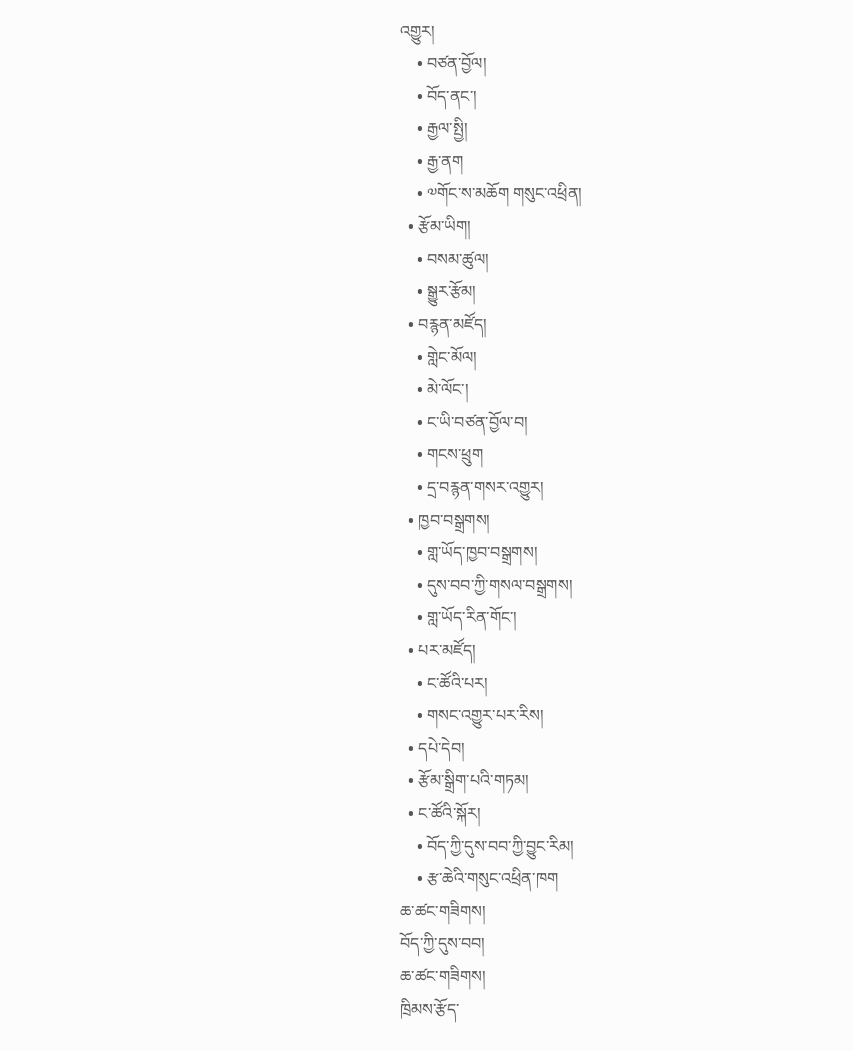འགྱུར།
    • བཙན་བྱོལ།
    • བོད་ནང་།
    • རྒྱལ་སྤྱི།
    • རྒྱ་ནག
    • ༧གོང་ས་མཆོག གསུང་འཕྲིན།
  • རྩོམ་ཡིག།
    • བསམ་ཚུལ།
    • སྒྱུར་རྩོམ།
  • བརྙན་མཛོད།
    • གླེང་མོལ།
    • མེ་ལོང་།
    • ང་ཡི་བཙན་བྱོལ་བ།
    • གངས་ཕྲུག
    • དྲ་བརྙན་གསར་འགྱུར།
  • ཁྱབ་བསྒྲགས།
    • གླ་ཡོད་ཁྱབ་བསྒྲགས།
    • དུས་བབ་ཀྱི་གསལ་བསྒྲགས།
    • གླ་ཡོད་རིན་གོང་།
  • པར་མཛོད།
    • ང་ཚོའི་པར།
    • གསང་འགྱུར་པར་རིས།
  • དཔེ་དེབ།
  • རྩོམ་སྒྲིག་པའི་གཏམ།
  • ང་ཚོའི་སྐོར།
    • བོད་ཀྱི་དུས་བབ་ཀྱི་བྱུང་རིམ།
    • རྩ་ཆེའི་གསུང་འཕྲིན་ཁག
ཆ་ཚང་གཟིགས།
བོད་ཀྱི་དུས་བབ།
ཆ་ཚང་གཟིགས།
ཁྲིམས་རྩོད་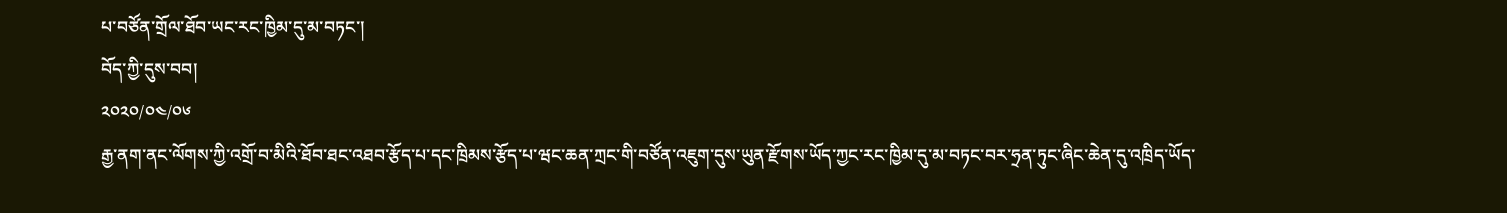པ་བཙོན་གྲོལ་ཐོབ་ཡང་རང་ཁྱིམ་དུ་མ་བཏང་།
བོད་ཀྱི་དུས་བབ།
༢༠༢༠/༠༤/༠༦
རྒྱ་ནག་ནང་ལོགས་ཀྱི་འགྲོ་བ་མིའི་ཐོབ་ཐང་འཐབ་རྩོད་པ་དང་ཁྲིམས་རྩོད་པ་ཝང་ཆན་ཀྲང་གི་བཙོན་འཇུག་དུས་ཡུན་རྫོགས་ཡོད་ཀྱང་རང་ཁྱིམ་དུ་མ་བཏང་བར་ཧྲན་ཏུང་ཞིང་ཆེན་དུ་འཁྲིད་ཡོད་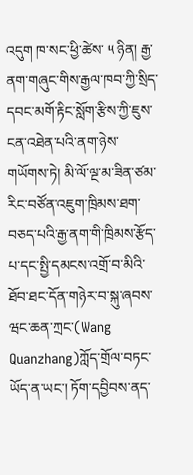འདུག ཁ་སང་ཕྱི་ཚེས་ ༥ ཉིན། རྒྱ་ནག་གཞུང་གིས་རྒྱལ་ཁབ་ཀྱི་སྲིད་དབང་མགོ་རྟིང་སློག་རྩིས་ཀྱི་ཇུས་ངན་འཐེན་པའི་ནག་ཉེས་གཡོགས་ཏེ། མི་ལོ་ལྔ་མ་ཟིན་ཙམ་རིང་བཙོན་འཇུག་ཁྲིམས་ཐག་བཅད་པའི་རྒྱ་ནག་གི་ཁྲིམས་རྩོད་པ་དང་སྤྱི་དམངས་འགྲོ་བ་མིའི་ཐོབ་ཐང་དོན་གཉེར་བ་སྐུ་ཞབས་ཝང་ཆན་ཀྲང་(Wang Quanzhang)ཀློད་གྲོལ་བཏང་ཡོད་ན་ཡང་། ཏོག་དབྱིབས་ནད་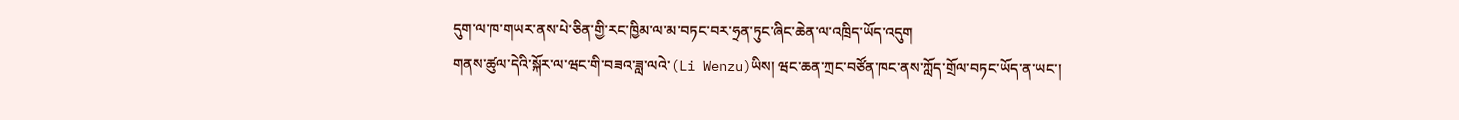དུག་ལ་ཁ་གཡར་ནས་པེ་ཅིན་གྱི་རང་ཁྱིམ་ལ་མ་བཏང་བར་ཧྲན་ཏུང་ཞིང་ཆེན་ལ་འཁྲིད་ཡོད་འདུག
གནས་ཚུལ་དེའི་སྐོར་ལ་ཝང་གི་བཟའ་ཟླ་ལའེ་(Li Wenzu)ཡིས། ཝང་ཆན་ཀྲང་བཙོན་ཁང་ནས་ཀློད་གྲོལ་བཏང་ཡོད་ན་ཡང་།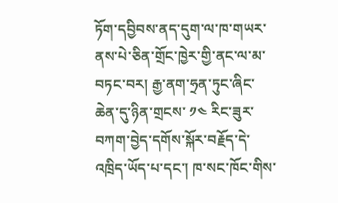ཏོག་དབྱིབས་ནད་དུག་ལ་ཁ་གཡར་ནས་པེ་ཅིན་གྲོང་ཁྱེར་གྱི་ནང་ལ་མ་བཏང་བར། རྒྱ་ནག་ཧྲན་ཏུང་ཞིང་ཆེན་དུ་ཉིན་གྲངས་ ༡༤ རིང་ཟུར་བཀག་བྱེད་དགོས་སྐོར་བརྗོད་དེ་འཁྲིད་ཡོད་པ་དང་། ཁ་སང་ཁོང་གིས་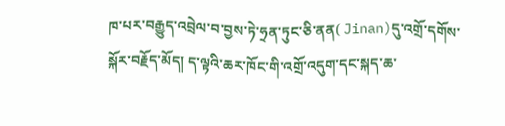ཁ་པར་བརྒྱུད་འབྲེལ་བ་བྱས་ཏེ་ཧྲན་ཏུང་ཅི་ནན( Jinan)དུ་འགྲོ་དགོས་སྐོར་བརྗོད་མོད། ད་ལྟའི་ཆར་ཁོང་གི་འགྲོ་འདུག་དང་སྐད་ཆ་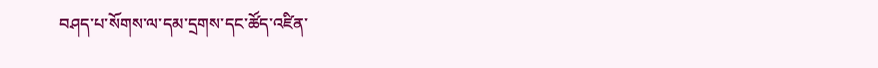བཤད་པ་སོགས་ལ་དམ་དྲགས་དང་ཚོད་འཛིན་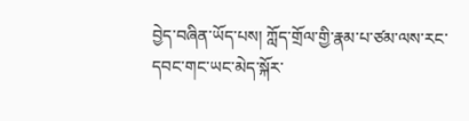བྱེད་བཞིན་ཡོད་པས། ཀློད་གྲོལ་གྱི་རྣམ་པ་ཙམ་ལས་རང་དབང་གང་ཡང་མེད་སྐོར་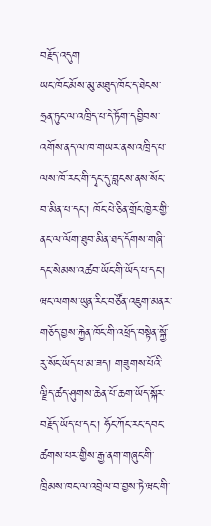བརྗོད་འདུག
ཡང་ཁོང་མོས་མུ་མཐུད་ཁོང་ད་ཐེངས་ཧྲན་ཏུང་ལ་འཁྲིད་པ་དེ་ཏོག་དབྱིབས་འགོས་ནད་ལ་ཁ་གཡར་ནས་འཁྲིད་པ་ལས་ཁོ་རང་གི་དྭང་དུ་བླངས་ནས་སོང་བ་མིན་པ་དང་། ཁོང་པེ་ཅིན་གྲོང་ཁྱེར་གྱི་ནང་ལ་ལོག་ཐུབ་མིན་ཐད་དོགས་གཞི་དང་སེམས་འཚབ་ཡོང་གི་ཡོད་པ་དང་། ཝང་ལགས་ཡུན་རིང་བཙོན་འཇུག་མནར་གཅོད་བྱས་རྐྱེན་ཁོང་གི་འཕྲོད་བསྟེན་སྐྱོ་རུ་སོང་ཡོད་པ་མ་ཟད། གཟུགས་པོའི་ལྗིད་ཚད་ཤུགས་ཆེན་པོ་ཆག་ཡོད་སྐོར་བརྗོད་ཡོད་པ་དང་། ཧོང་ཀོང་རང་དབང་ཚགས་པར་གྱིས་རྒྱ་ནག་གཞུང་གི་ཁྲིམས་ཁང་ལ་འབྲེལ་བ་བྱས་ཏེ་ཝང་གི་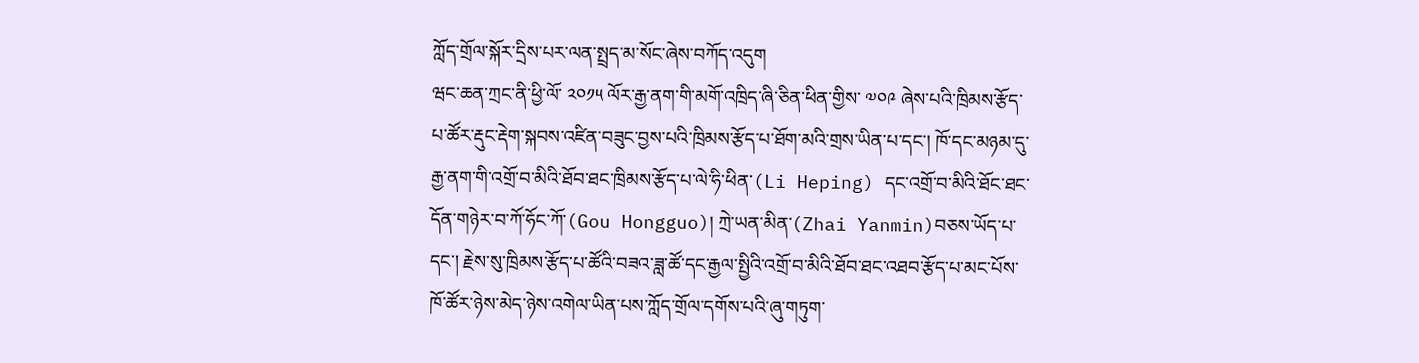ཀློད་གྲོལ་སྐོར་དྲིས་པར་ལན་སྤྲད་མ་སོང་ཞེས་བཀོད་འདུག
ཝང་ཆན་ཀྲང་ནི་ཕྱི་ལོ་ ༢༠༡༥ ལོར་རྒྱ་ནག་གི་མགོ་འཁྲིད་ཞི་ཅིན་ཕིན་གྱིས་ ༧༠༩ ཞེས་པའི་ཁྲིམས་རྩོད་པ་ཚོར་རྡུང་རྡེག་སྐབས་འཛིན་བཟུང་བྱས་པའི་ཁྲིམས་རྩོད་པ་ཐོག་མའི་གྲས་ཡིན་པ་དང་། ཁོ་དང་མཉམ་དུ་རྒྱ་ནག་གི་འགྲོ་བ་མིའི་ཐོབ་ཐང་ཁྲིམས་རྩོད་པ་ལེ་ཧི་ཕིན་(Li Heping) དང་འགྲོ་བ་མིའི་ཐོང་ཐང་དོན་གཉེར་བ་ཀོ་ཧོང་ཀོ་(Gou Hongguo)། ཀྲེ་ཡན་མིན་(Zhai Yanmin)བཅས་ཡོད་པ་དང་། རྗེས་སུ་ཁྲིམས་རྩོད་པ་ཚོའི་བཟའ་ཟླ་ཚོ་དང་རྒྱལ་སྤྱིའི་འགྲོ་བ་མིའི་ཐོབ་ཐང་འཐབ་རྩོད་པ་མང་པོས་ཁོ་ཚོར་ཉེས་མེད་ཉེས་འགེལ་ཡིན་པས་ཀློད་གྲོལ་དགོས་པའི་ཞུ་གཏུག་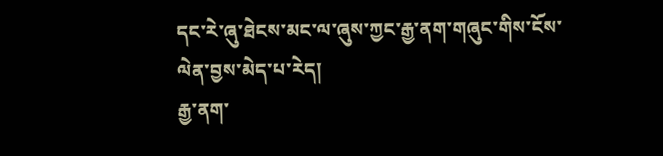དང་རེ་ཞུ་ཐེངས་མང་ལ་ཞུས་ཀྱང་རྒྱ་ནག་གཞུང་གིས་ངོས་ལེན་བྱས་མེད་པ་རེད།
རྒྱ་ནག་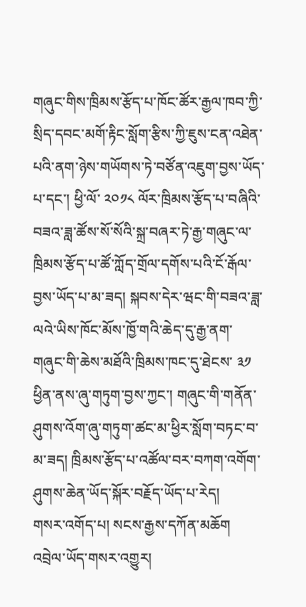གཞུང་གིས་ཁྲིམས་རྩོད་པ་ཁོང་ཚོར་རྒྱལ་ཁབ་ཀྱི་སྲིད་དབང་མགོ་རྟིང་སློག་རྩིས་ཀྱི་ཇུས་ངན་འཐེན་པའི་ནག་ཉེས་གཡོགས་ཏེ་བཙོན་འཇུག་བྱས་ཡོད་པ་དང་། ཕྱི་ལོ་ ༢༠༡༨ ལོར་ཁྲིམས་རྩོད་པ་བཞིའི་བཟའ་ཟླ་ཚོས་སོ་སོའི་སྐྲ་བཞར་ཏེ་རྒྱ་གཞུང་ལ་ཁྲིམས་རྩོད་པ་ཚོ་ཀློད་གྲོལ་དགོས་པའི་ངོ་རྒོལ་བྱས་ཡོད་པ་མ་ཟད། སྐབས་དེར་ཝང་གི་བཟའ་ཟླ་ལའེ་ཡིས་ཁོང་མོས་ཁྱོ་གའི་ཆེད་དུ་རྒྱ་ནག་གཞུང་གི་ཆེས་མཐོའི་ཁྲིམས་ཁང་དུ་ཐེངས་ ༣༡ ཕྱིན་ནས་ཞུ་གཏུག་བྱས་ཀྱང་། གཞུང་གི་གནོན་ཤུགས་འོག་ཞུ་གཏུག་ཚང་མ་ཕྱིར་སློག་བཏང་བ་མ་ཟད། ཁྲིམས་རྩོད་པ་འཚོལ་བར་བཀག་འགོག་ཤུགས་ཆེན་ཡོད་སྐོར་བརྗོད་ཡོད་པ་རེད།
གསར་འགོད་པ། སངས་རྒྱས་དཀོན་མཆོག
འབྲེལ་ཡོད་གསར་འགྱུར།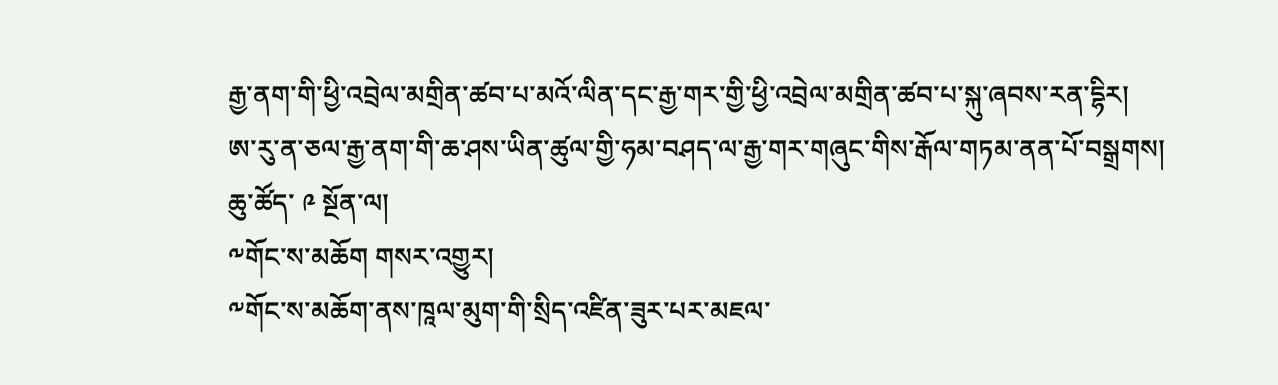རྒྱ་ནག་གི་ཕྱི་འབྲེལ་མགྲིན་ཚབ་པ་མའོ་ལིན་དང་རྒྱ་གར་གྱི་ཕྱི་འབྲེལ་མགྲིན་ཚབ་པ་སྐུ་ཞབས་རན་དྷིར།
ཨ་རུ་ན་ཅལ་རྒྱ་ནག་གི་ཆ་ཤས་ཡིན་ཚུལ་གྱི་ཧམ་བཤད་ལ་རྒྱ་གར་གཞུང་གིས་རྒོལ་གཏམ་ནན་པོ་བསྒྲགས།
ཆུ་ཚོད་ ༩ སྔོན་ལ།
༸གོང་ས་མཆོག གསར་འགྱུར།
༸གོང་ས་མཆོག་ནས་ཁཱལ་མུག་གི་སྲིད་འཛིན་ཟུར་པར་མཇལ་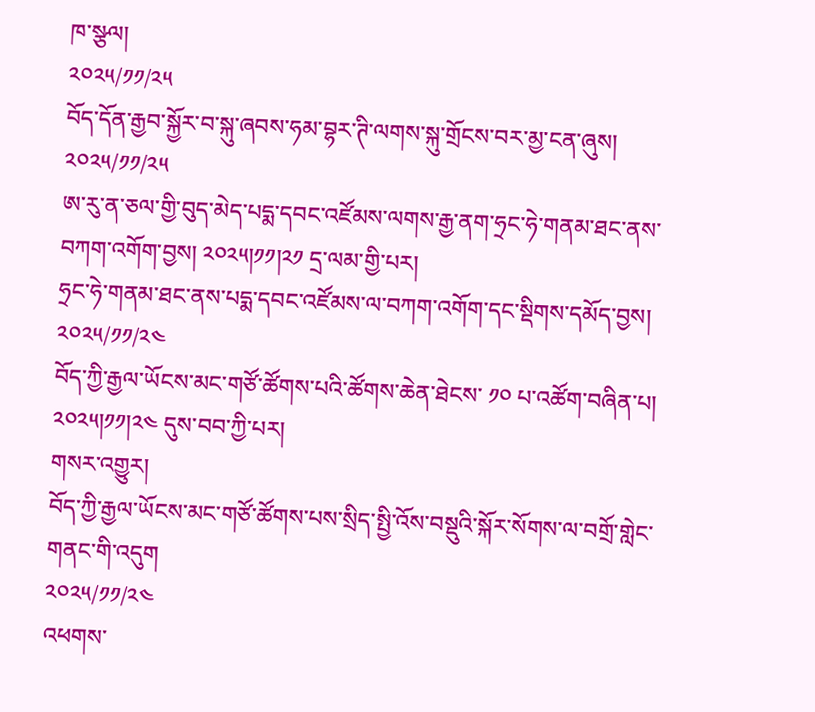ཁ་སྩལ།
༢༠༢༥/༡༡/༢༥
བོད་དོན་རྒྱབ་སྐྱོར་བ་སྐུ་ཞབས་ཧམ་བྷར་ཊི་ལགས་སྐུ་གྲོངས་བར་མྱ་ངན་ཞུས།
༢༠༢༥/༡༡/༢༥
ཨ་རུ་ན་ཅལ་གྱི་བུད་མེད་པདྨ་དབང་འཛོམས་ལགས་རྒྱ་ནག་ཧྲང་ཧེ་གནམ་ཐང་ནས་བཀག་འགོག་བྱས། ༢༠༢༥།༡༡།༢༡ དྲ་ལམ་གྱི་པར།
ཧྲང་ཧེ་གནམ་ཐང་ནས་པདྨ་དབང་འཛོམས་ལ་བཀག་འགོག་དང་སྡིགས་དམོད་བྱས།
༢༠༢༥/༡༡/༢༤
བོད་ཀྱི་རྒྱལ་ཡོངས་མང་གཙོ་ཚོགས་པའི་ཚོགས་ཆེན་ཐེངས་ ༡༠ པ་འཚོག་བཞིན་པ། ༢༠༢༥།༡༡།༢༤ དུས་བབ་ཀྱི་པར།
གསར་འགྱུར།
བོད་ཀྱི་རྒྱལ་ཡོངས་མང་གཙོ་ཚོགས་པས་སྲིད་སྤྱི་འོས་བསྡུའི་སྐོར་སོགས་ལ་བགྲོ་གླེང་གནང་གི་འདུག
༢༠༢༥/༡༡/༢༤
འཕགས་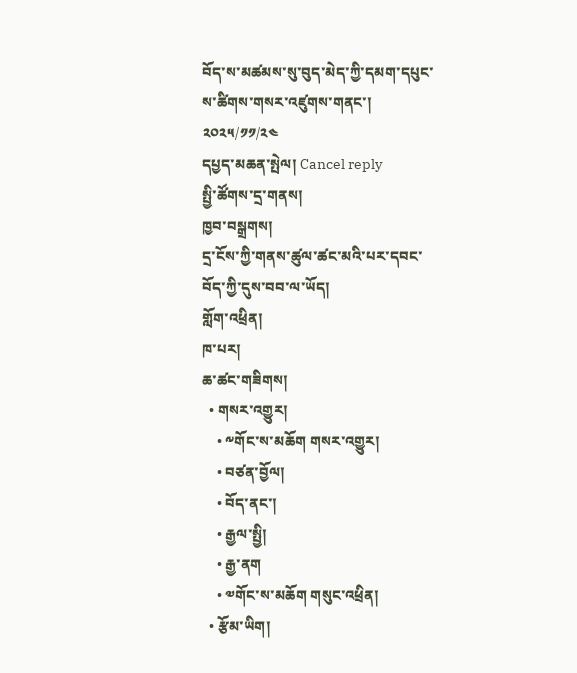བོད་ས་མཚམས་སུ་བུད་མེད་ཀྱི་དམག་དཔུང་ས་ཚིགས་གསར་འཛུགས་གནང་།
༢༠༢༥/༡༡/༢༤
དཔྱད་མཆན་སྤེལ། Cancel reply
སྤྱི་ཚོགས་དྲ་གནས།
ཁྱབ་བསྒྲགས།
དྲ་ངོས་ཀྱི་གནས་ཚུལ་ཚང་མའི་པར་དབང་བོད་ཀྱི་དུས་བབ་ལ་ཡོད།
གློག་འཕྲིན།
ཁ་པར།
ཆ་ཚང་གཟིགས།
  • གསར་འགྱུར།
    • ༸གོང་ས་མཆོག གསར་འགྱུར།
    • བཙན་བྱོལ།
    • བོད་ནང་།
    • རྒྱལ་སྤྱི།
    • རྒྱ་ནག
    • ༧གོང་ས་མཆོག གསུང་འཕྲིན།
  • རྩོམ་ཡིག།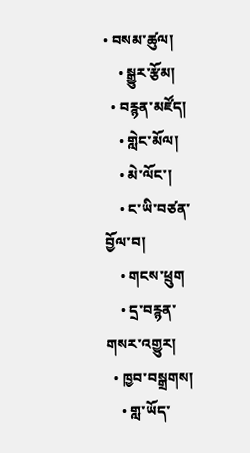• བསམ་ཚུལ།
    • སྒྱུར་རྩོམ།
  • བརྙན་མཛོད།
    • གླེང་མོལ།
    • མེ་ལོང་།
    • ང་ཡི་བཙན་བྱོལ་བ།
    • གངས་ཕྲུག
    • དྲ་བརྙན་གསར་འགྱུར།
  • ཁྱབ་བསྒྲགས།
    • གླ་ཡོད་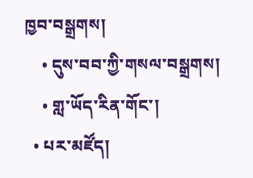ཁྱབ་བསྒྲགས།
    • དུས་བབ་ཀྱི་གསལ་བསྒྲགས།
    • གླ་ཡོད་རིན་གོང་།
  • པར་མཛོད།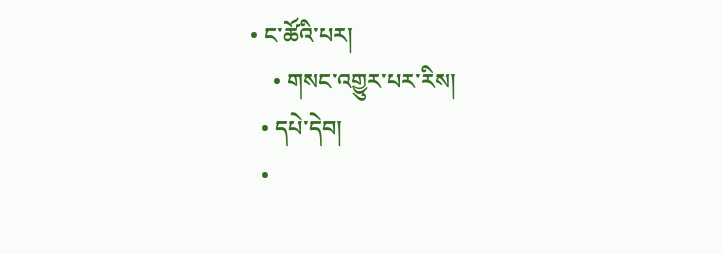• ང་ཚོའི་པར།
    • གསང་འགྱུར་པར་རིས།
  • དཔེ་དེབ།
  •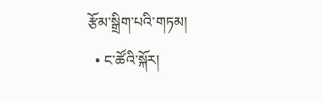རྩོམ་སྒྲིག་པའི་གཏམ།
  • ང་ཚོའི་སྐོར།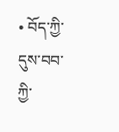• བོད་ཀྱི་དུས་བབ་ཀྱི་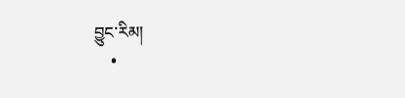བྱུང་རིམ།
    •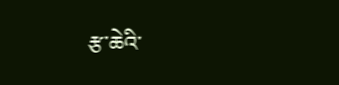རྩ་ཆེའི་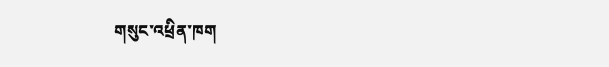གསུང་འཕྲིན་ཁག